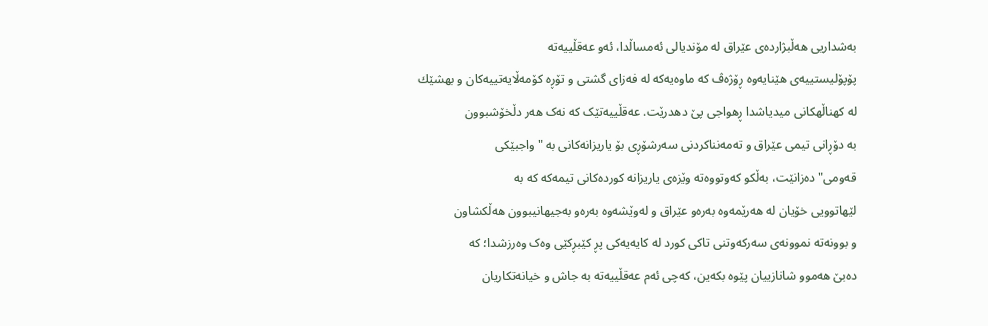بەشداریی هەڵبژاردەی عێراق لە مۆندیالی ئەمساڵدا، ئەو عەقڵییەتە
پۆپۆلیستییەی هێنایەوە ڕۆژەڤ کە ماوەیەکە لە فەزای گشتی و تۆڕە کۆمەڵایەتییەکان و بهشێك
له كهناڵهكانى ميدياشدا ڕهواجى پێ دهدرێت. عەقڵییەتێک کە نەک هەر دڵخۆشبوون
بە دۆڕانی تیمی عێراق و تەمەنناکردنی سەرشۆڕی بۆ یاریزانەکانی بە "واجبێکی
قەومی" دەزانێت، بەڵکو کەوتووەتە وێزەی یاریزانە کوردەکانی تیمەکە کە بە
لێهاتوویی خۆیان لە هەرێمەوە بەرەو عێراق و لەوێشەوە بەرەو بەجیهانیبوون هەڵکشاون
و بوونەتە نموونەی سەرکەوتنی تاکی کورد لە کایەیەکی پڕ کێبڕکێی وەک وەرزشدا؛ کە
دەبێ هەموو شانازییان پێوە بکەین، کەچی ئەم عەقڵییەتە بە جاش و خیانەتکاریان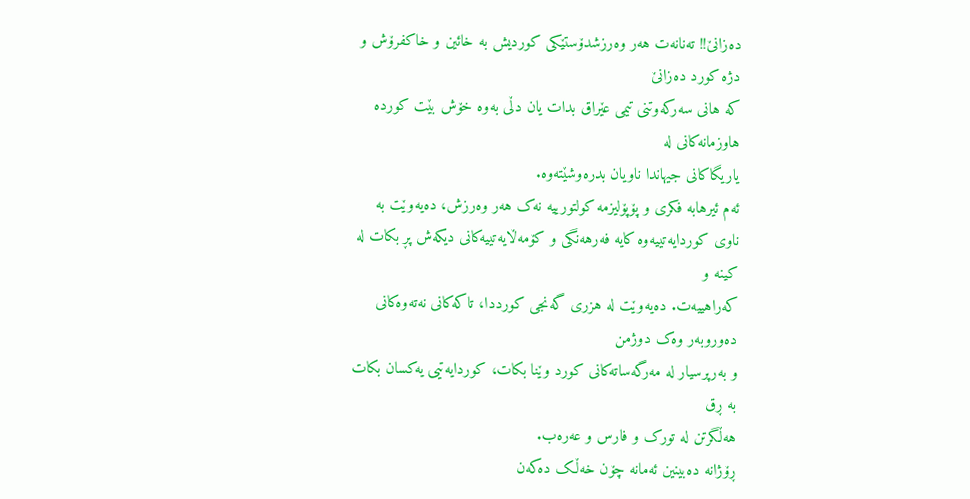دەزانێ!! تەنانەت هەر وەرزشدۆستێکی کوردیش بە خائین و خاکفرۆش و دژە کورد دەزانێ
کە هانی سەرکەوتنی تیمی عێراق بدات یان دڵی بەوە خۆش بێت کوردە هاوزمانەکانی لە
یاریگاکانی جیهاندا ناویان بدرەوشێتەوە.
ئەم ئیرهابە فکری و پۆپۆلیزمە کولتورییە نەک هەر وەرزش، دەیەوێت بە
ناوی کوردایەتییەوە کایە فەرهەنگی و کۆمەڵایەتییەکانی دیکەش پڕ بکات لە کینە و
کەراهییەت. دەیەوێت لە هزری گەنجی کورددا، تاکەکانی نەتەوەکانی دەوروبەر وەک دوژمن
و بەرپرسیار لە مەرگەساتەکانی کورد وێنا بکات، کوردایەتیی یەکسان بکات بە ڕق
هەڵگرتن لە تورک و فارس و عەرەب.
ڕۆژانە دەبینین ئەمانە چۆن خەڵک دەکەن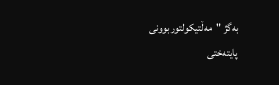بەگژ "مەڵتیکولتوربوونی
پایتەختی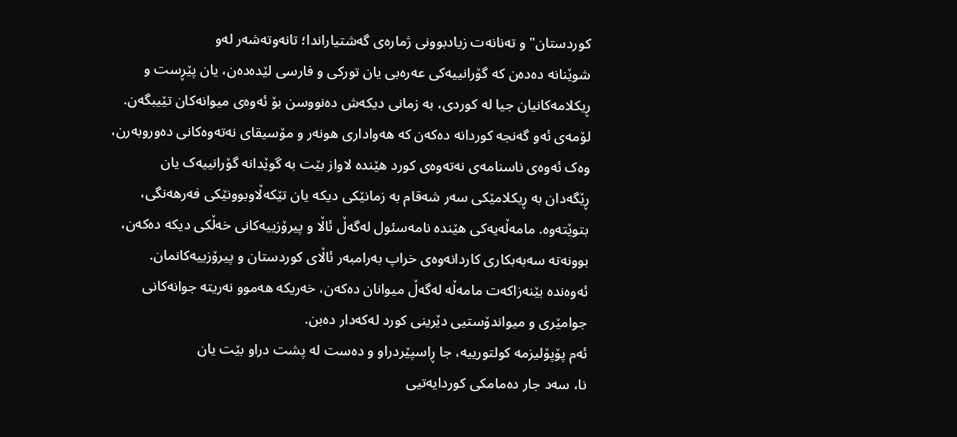کوردستان" و تەنانەت زیادبوونی ژمارەی گەشتیاراندا؛ تانەوتەشەر لەو
شوێنانە دەدەن کە گۆرانییەکی عەرەبی یان تورکی و فارسی لێدەدەن، یان پێڕست و
ڕیکلامەکانیان جیا لە کوردی، بە زمانی دیکەش دەنووسن بۆ ئەوەی میوانەکان تێیبگەن.
لۆمەی ئەو گەنجە کوردانە دەکەن کە هەواداری هونەر و مۆسیقای نەتەوەکانی دەوروبەرن،
وەک ئەوەی ناسنامەی نەتەوەی کورد هێندە لاواز بێت بە گوێدانە گۆرانییەک یان
ڕێگەدان بە ڕیکلامێکی سەر شەقام بە زمانێکی دیکە یان تێکەڵاوبوونێکی فەرهەنگی،
بتوێتەوە. مامەڵەیەکی هێندە نامەسئول لەگەڵ ئاڵا و پیرۆزییەکانی خەڵکی دیکە دەکەن،
بوونەتە سەبەبکاری کاردانەوەی خراپ بەرامبەر ئاڵای کوردستان و پیرۆزییەکانمان.
ئەوەندە بێنەزاکەت مامەڵە لەگەڵ میوانان دەکەن، خەریکە هەموو نەریتە جوانەکانی
جوامێری و میواندۆستیی دێرینی کورد لەکەدار دەبن.
ئەم پۆپۆلیزمە کولتورییە، جا ڕاسپێردراو و دەست لە پشت دراو بێت یان
نا، سەد جار دەمامکی کوردایەتیی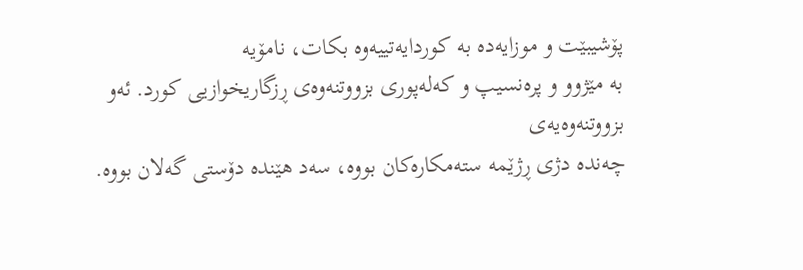پۆشیبێت و موزایەدە بە کوردایەتییەوە بکات، نامۆیە
بە مێژوو و پرەنسیپ و کەلەپوری بزووتنەوەی ڕزگاریخوازیی کورد. ئەو بزووتنەوەیەی
چەندە دژی ڕژێمە ستەمکارەکان بووە، سەد هێنده دۆستی گەلان بووە.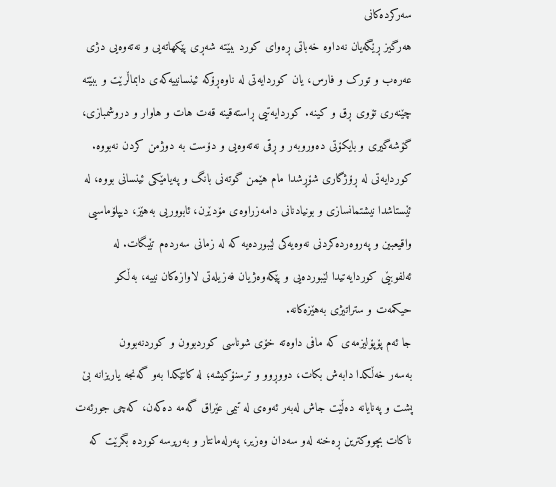سەرکردەکانی
هەرگیز ڕێگەیان نەداوە خەباتی ڕەوای کورد ببێتە شەڕی پێکهاتەیی و نەتەوەیی دژی
عەرەب و تورک و فارس، یان کوردایەتی لە ناوەڕۆکە ئینسانییەکەی دابماڵرێت و ببێتە
چێنەری تۆوی ڕق و کینە. کوردایەتیی ڕاستەقینە قەت هات و هاوار و دروشمبازی،
گۆشەگیری و بایکۆتی دەوروبەر و ڕقی نەتەوەیی و دۆست بە دوژمن کردن نەبووە.
کوردایەتی لە ڕۆژگاری شۆڕشدا مام هێمن گوتەنی بانگ و پەیامێکی ئینسانی بووە، لە
ئێستاشدا نیشتمانسازی و بونیادنانی دامەزراوەی مۆدێرن، ئابووریی بەهێز، دیپلۆماسیی
واقیعبین و پەروەردەکردنی نەوەیەکی لێبوردەيه کە لە زمانی سەردەم تێبگات. لە
ئەلفوبێی کوردایەتیدا لێبوردەیی و پێکەوەژیان فەزیلەتی لاوازەکان نییە، بەڵکو
حیکمەت و ستراتیژی بەهێزەکانە.
جا ئەم پۆپۆلیزمەی کە مافی داوەتە خۆی شوناسی کوردبوون و کوردنەبوون
بەسەر خەڵکدا دابەش بکات، دووڕوو و ترسنۆکیشە؛ لە کاتێکدا بەو گەنجە یاریزانە بێ
پشت و پەنایانە دەڵێت جاش لەبەر ئەوەی لە تیمی عێراق گەمە دەکەن، کەچی جورئەت
ناکات بچووکترین ڕەخنە لەو سەدان وەزیر، پەرلەمانتار و بەرپرسە کوردە بگرێت کە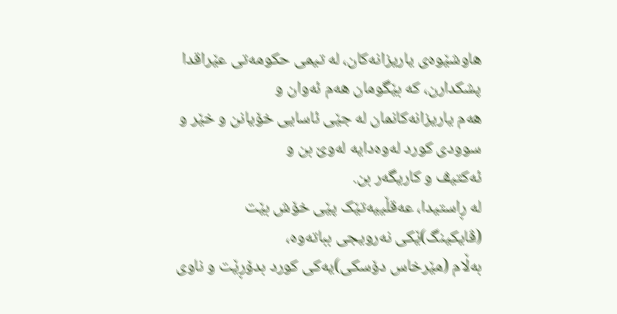هاوشێوەی یاریزانەکان، لە تیمی حکومەتی عێراقدا پشکدارن، کە بێگومان هەم ئەوان و
هەم یاریزانەکانمان لە جێی ئاسایی خۆیانن و خێر و سوودی کورد لەوەدایە لەوێ بن و
ئەکتیڤ و کاریگەر بن.
لە ڕاستیدا، عەقڵییەتێک پێی خۆش بێت (ڤایکینگ)ێکی نەرویجی بباتەوە،
بەڵام (مێرخاس دۆسکی)یەکی کورد بدۆڕێت و ناوی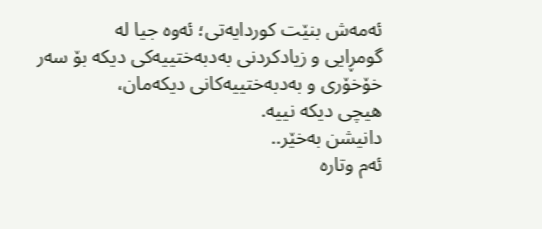ئەمەش بنێت کوردایەتی؛ ئەوە جیا لە
گومڕایی و زیادکردنی بەدبەختییەکی دیکە بۆ سەر خۆخۆری و بەدبەختییەکانی دیکەمان،
هیچی دیکە نییە.
دانیشن بەخێر..
ئەم وتارە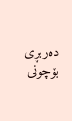دەربڕی بۆچونی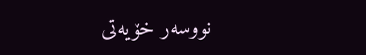نووسەر خۆیەتی